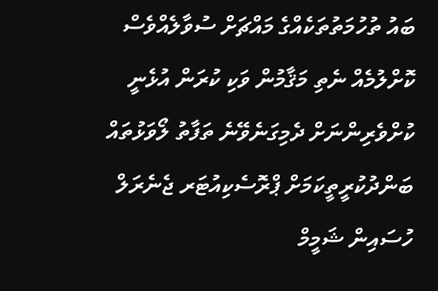ބައު ތުހުމަތުތަކެއްގެ މައްޗަށް ސުވާލެއްވެސް ކޮށްލުމެއް ނެތި މަޤާމުން ވަކި ކުރަން އުޅެނީ ކުށްވެރިންނަށް ދެމިގަނެވޭނެ ތަފާތު ލޯވަޅުތައް ބަންދުކުރީތީކަމަށް ޕްރޮސެކިއުޓަރ ޖެނެރަލް ހުސައިން ޝަމީމް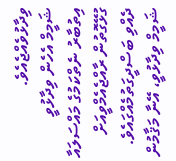ވިދާޅުވެއްޖެއެވެ.
ޝަމީމް އެހެން ވިދާޅުވީ އިތުބާރު ނެތްކަމުގެ މައްސަލައާ ގުޅޭގޮތުން ރާއްޖެއެމްވީއަށް ދެއްވި ބަސްދީގަތުމެއްގައެވެ.
ޝަމީމް ވިދާޅުވީ، އޭނާ މަޤާމުން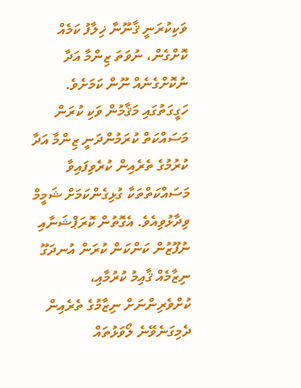ވަކިކުރަނީ ޤާނޫނާ ޚިލާފު ކަމެއް ކޮށްގެން، ނުވަތަ ޒިންމާ އަދާ ނުކޮށްގެނެއް ނޫން ކަމަށެވެ.
ހަގީގަތުގައި މަޤާމުން ވަކި ކުރަން މަސައްކަތް ކުރަމުންދަނީ ޒިންމާ އަދާ ކުރުމުގެ ތެރެއިން ކުރެވިފައިވާ މަސައްކަތްތަކާ ގުޅިގެންކަމަށް ޝަމީމް ވިދާޅުވިއެވެ. އެގޮތުން ކޮރަޕްޝަނާއި ނުފޫޒުން ކަންކަން ކުރަން އުނދަގޫ ނިޒާމެއް ޤާއިމު ކުރުމާއި، ކުށްވެރިންނަށް ނިޒާމުގެ ތެރެއިން ދެމިގަނެވޭނެ ލޯވަޅުތައް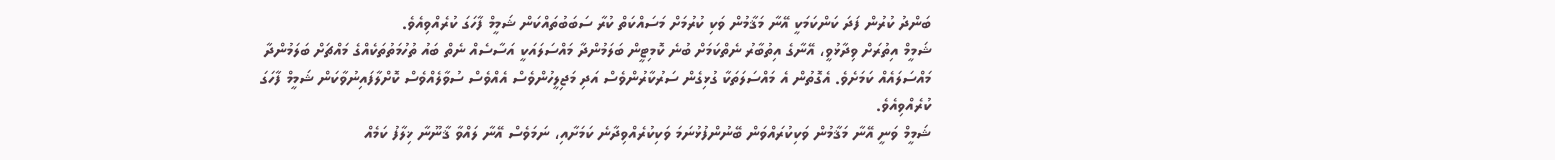ބަންދު ކުރުން ފަދަ ކަންކަމަކީ އޭނާ މަޤާމުން ވަކި ކުރުމަށް މަސައްކަތް ކުރާ ސަބަބުތައްކަން ޝަމީމް ފާހަގަ ކުރެއްވިއެވެ.
ޝަމީމް އިތުރަށް ވިދާޅުވީ، އޭނާގެ އިތުބާރު ނެތްކަމަށް ބުނެ ކޮމިޓީން ބަލަމުންދާ މައްސަލައަކީ އަސާސެއް ނެތް ބައު ތުހުމަތުތަކެއްގެ މައްޗަށް ބަލަމުންދާ މައްސަލައެއް ކަމަށެވެ. އެގޮތުން އެ މައްސަލަތަކާ ގުޅިގެން ސަރުކާރުންވެސް އަދި މަޖިލީހުންވެސް އެއްވެސް ސުވާލެއްވެސް ކޮށްލާފައިނުވާކަން ޝަމީމް ފާހަގަ ކުރެއްވިއެވެ.
ޝަމީމް ވަނީ އޭނާ މަޤާމުން ވަކިކުރައްވަން ބޭނުންފުޅުނަމަ ވަކިކުރެއްވިދާނެ ކަމަށާއި، ނަމަވެސް އޭނާ ލައްވާ ޤާނޫނާ ޚިލާފު ކަމެއް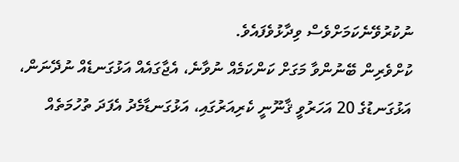ނުކުރުވޭނެކަމަށްވެސް ވިދާޅުވެފައެވެ.
ކުށްވެރިން ބޭނުންވާ މަގަށް ކަންކަމެއް ނުވާނެ، އެޖާގައެއް އަޅުގަނޑެއް ނުދޭނަން، އަޅުގަނޑުގެ 20 އަހަރުވީ ޤާނޫނީ ކެރިއަރުގައި، އަޅުގަނޑާމެދު އެފަދަ ތުހުމަތެއް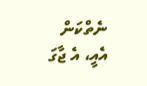ނެތްކަން އެއީ، އެ ޖާގަ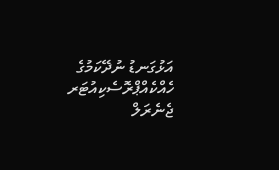އަޅުގަނޑު ނުދޭކަމުގެ ހެއްކެއްޕްރޮސެކިއުޓަރ ޖެނެރަލް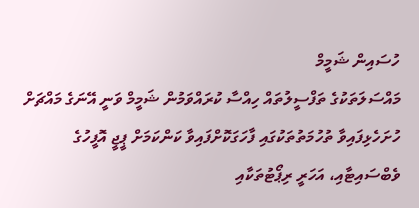ހުސައިން ޝަމީމް
މައްސަލަތަކުގެ ތަފްސީލުތައް ހިއްސާ ކުރައްވަމުން ޝަމީމް ވަނީ އޭނަގެ މައްޗަށް ހުށަހެޅިފައިވާ ތުހުމަތުތަކުގައި ފާހަގަކޮށްފައިވާ ކަންކަމަށް ޕީޖީ އޮފީހުގެ ވެބްސައިޓާއި، އަހަރީ ރިޕޯޓުތަކާއި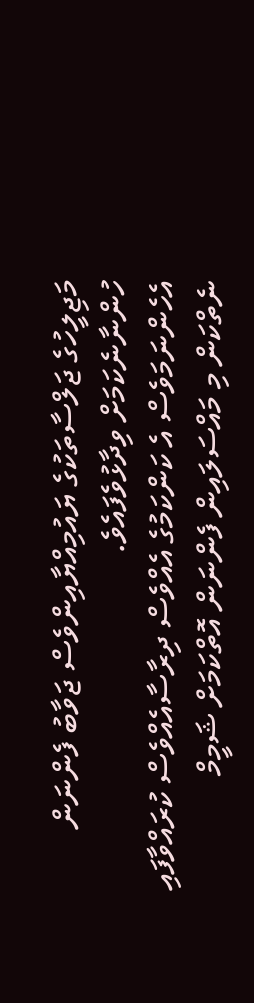މަޖިލީހުގެ ޖަލްސާތަކުގެ ޔައުމިއްޔާއިންވެސް ޖަވާބު ފެންނަން ހުންނާނެކަމަށް ވިދާޅުވެފައެވެ.
އެހެންނަމަވެސް އެ ކަންކަމުގެ އެއްވެސް ދިރާސާއެއްވެސް ކުރައްވާފައި ނެތްކަން މި މައްސަލައިން ފެންނަން އޮތްކަމަށް ޝަމީމް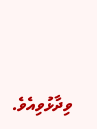ވިދާޅުވިއެވެ.